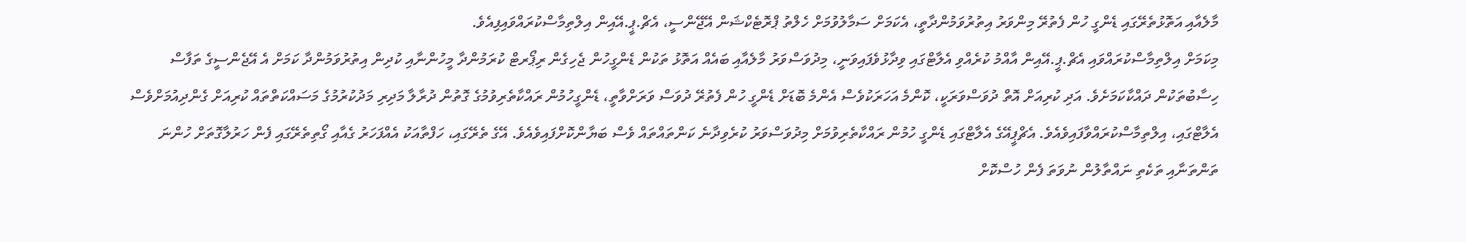މާލެއާއި އަތޮޅުތެރޭގައި ޑެންގީ ހުން ފެތުރޭ މިންވަރު އިތުރުވަމުންދާތީ، އެކަމަށް ސަމާލުވުމަށް ހެލްތު ޕްރޮޓެކްޝަން އޭޖޭންސީ، އެޗް.ޕީ.އޭއިން އިލްތިމާސްކުރައްވައިފިއެވެ.
މިކަމަށް އިލްތިމާސްކުރައްވައި އެޗް.ޕީ.އޭއިން އާއްމު ކުރެއްވި އެލާޓްގައި ވިދާޅުވެފައިވަނީ، މިދުވަސްވަރު މާލެއާއި ބައެއް އަތޮޅު ތަކުން ޑެންގީހުން ޖެހިގެން ރިޕޯރޓް ކުރަމުންދާ މީހުންނާއި ކުދިން އިތުރުވަމުންދާ ކަމަށް އެ އޭޖެންސީގެ ތަފާސް ހިސާބުތަކުން ދައްކާކަމަށެވެ. އަދި ކުރިއަށް އޮތް ދުވަސްވަރަކީ، ކޮންމެ އަހަރަކުވެސް އެންމެ ބޮޑަށް ޑެންގީ ހުން ފެތުރޭ ދުވަސް ވަރަށްވާތީ، ޑެންގީހުމުން ރައްކާތެރިވުމުގެ ގޮތުން ދުރާލާ މަދިރި މަދުކުރުމުގެ މަސައްކަތްތައް ކުރިއަށް ގެންދިއުމަށްވެސް އެލާޓްގައި، އިލްތިމާސްކުރައްވާފައިވެއެވެ. އެޗްޕީއޭގެ އެލާޓްގައި ޑެންގީ ހުމުން ރައްކާތެރިވުމަށް މިދުވަސްވަރު ކުރެވިދާނެ ކަންތައްތައް ވެސް ބަޔާންކޮށްފައިވެއެވެ. އޭގެ ތެރޭގައި، ހަފްތާއަކު އެއްފަހަރު ގެއާއި ގޯތިތެރޭގައި ފެން ހަރުލާގޮތަށް ހުންނަ ތަންތަނާއި ތަކެތި ނައްތާލުން ނުވަތަ ފެން ހުސްކޮށް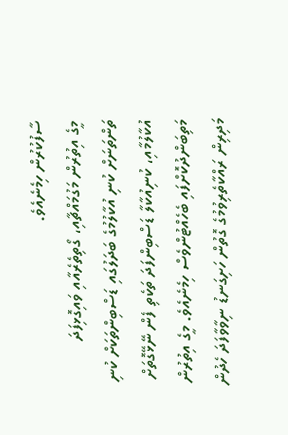ސާފުކުރުން ހިމެނެއެވެ.
މީގެ އިތުރުން މަގުމައްޗާއި، ގޯތިތެރެއާއި ވައިގޮޅިފަދަ ތަންތަނަށް ކުނި އުކާލުމުގެ ބަދަލުގައި ޑަސްބިންތަކަށް ކުނި އުކާލުމާއި، ކުނިއުކާލާ ޑަސްބިންފަދަ ތަކެތި ފެން ނޭޅޭގޮތަށް މަތިބަންދުކޮށްފައި ބެހެއްޓުންވެސް ހިމެނެއެވެ. މީގެ އިތުރުން މަދިރިން ރައްކާތެރިވުމުގެ ގޮތުން ހަށިގަނޑު ނިވާވާފަދަ ހެދުން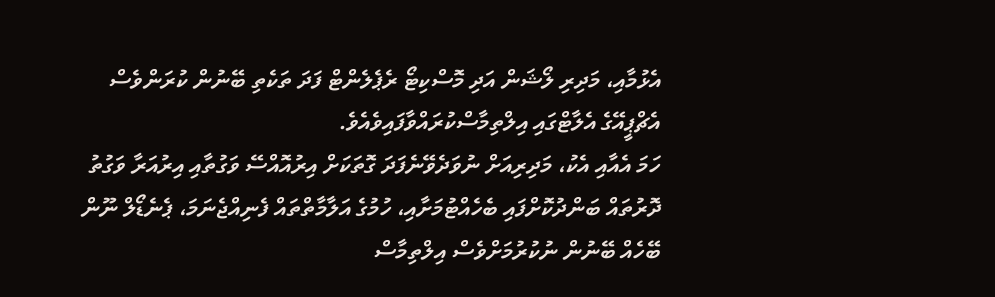އެޅުމާއި، މަދިރި ލޯޝަން އަދި މޮސްކިޓޯ ރެޕެލެންޓް ފަދަ ތަކެތި ބޭނުން ކުރަންވެސް އެޗްޕީއޭގެ އެލާޓްގައި އިލްތިމާސްކުރައްވާފައިވެއެވެ.
ހަމަ އެއާއި އެކު، މަދިރިއަށް ނުވަދެވޭނެފަދަ ގޮތަކަށް އިރުއޮއްސޭ ވަގުތާއި އިރުއަރާ ވަގުތު ދޮރުތައް ބަންދުކޮށްފައި ބެހެއްޓުމަށާއި، ހުމުގެ އަލާމާތްތައް ފެނިއްޖެނަމަ، ޕެނެޑޯލް ނޫން ބޭހެއް ބޭނުން ނުކުރުމަށްވެސް އިލްތިމާސް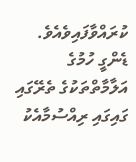ކުރައްވާފައިވެއެވެ.
ޑެންގީ ހުމުގެ އަލާމާތްތަކުގެ ތެރޭގައި ގައިގައި ރިއްސުމާއެކު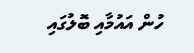ހުން އައުމާއި ބޮލުގައި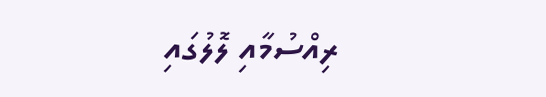ރިއްސުމާއި ލޮލުގައި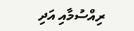ރިއްސުމާއި އަދި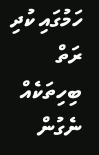ހަމުގައި ކުދި ރަތް ބިހިތަކެއް ނެގުން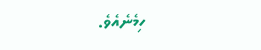ހިމެނެއެވެ.